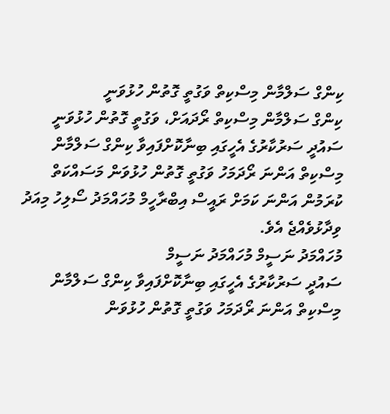ކިންގް ސަލްމާން މިސްކިތް ވަގުތީ ގޮތުން ހުޅުވަނީ
ކިންގް ސަލްމާން މިސްކިތް ރޯދައަށް، ވަގުތީ ގޮތުން ހުޅުވަނީ
ސައުދީ ސަރުކާރުގެ އެހީގައި ބިނާކޮށްފައިވާ ކިންގް ސަލްމާން މިސްކިތް އަންނަ ރޯދަމަހު ވަގުތީ ގޮތުން ހުޅުވަން މަސައްކަތް ކުރަމުން އަންނަ ކަމަށް ރައީސް އިބްރާހީމް މުހައްމަދު ސޯލިހު މިއަދު ވިދާޅުވެއްޖެ އެވެ.
މުހައްމަދު ނަސީމް މުހައްމަދު ނަސީމް
ސައުދީ ސަރުކާރުގެ އެހީގައި ބިނާކޮށްފައިވާ ކިންގް ސަލްމާން މިސްކިތް އަންނަ ރޯދަމަހު ވަގުތީ ގޮތުން ހުޅުވަން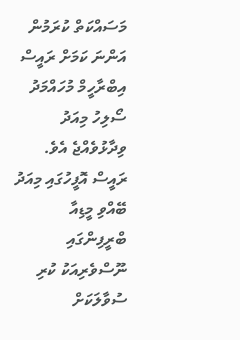މަސައްކަތް ކުރަމުން އަންނަ ކަމަށް ރައީސް އިބްރާހީމް މުހައްމަދު ސޯލިހު މިއަދު ވިދާޅުވެއްޖެ އެވެ.
ރައީސް އޮފީހުގައި މިއަދު ބޭއްވި މީޑިއާ ބްރީފިންގައި ނޫސްވެރިއަކު ކުރި ސުވާލަކަށް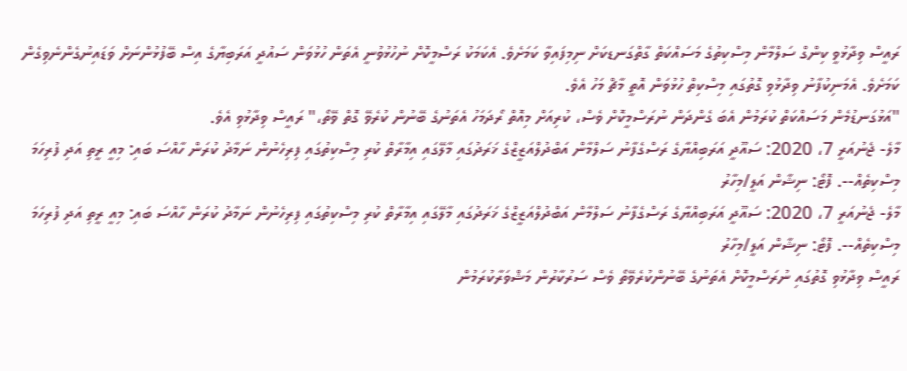ރައީސް ވިދާޅުވީ ކިންގް ސަލްމާން މިސްކިތުގެ މަސައްކަތް ގާތްގަނޑކަށް ނިމިފައިވާ ކަމަށެވެ. އެކަމަކު ރަސްމީކޮށް ނުހުޅުވުނީ އެތަން ހުޅުވަން ސައުދީ އަރަބިޔާގެ އިސް ބޭފުޅުންނަށް ވަޑައިނުގެންނެވިގެން ކަމަށެވެ. އެމަނިކުފާނު ވިދާޅުވި ގޮތުގައި މިސްކިތް ހުޅުވަން އޮތީ މާޗް މަހު އެވެ.
"އަޅުގަނޑުމެން މަސައްކަތް ކުރަމުން އެބަ ގެންދަން ނުރަސްމީކޮށް ވެސް، ކުރިއަށް މިއޮތް ރޯދަމަހު އެތަނުގެ ބޭނުން ކުރެވޭ ގޮތް ވޭތޯ،" ރައީސް ވިދާޅުވި އެވެ.
މާލެ- ޖެނުއަރީ 7، 2020: ސައޫދީ އަރަބިއްޔާގެ ރަސްގެފާނު ސަލްމާން އަބްދުލްއަޒީޒްގެ ޚަރަދުގައި މާލޭގައި އިމާރާތް ކުރި މިސްކިތުގައި ފިރިހެނުން ނަމާދު ކުރަން ހާއްސަ ބައި: މިއީ ރީތި އަދި ފުރިހަމަ މިސްކިތެއް--. ފޮޓޯ: ނިޝާން އަލީ/މިހާރު
މާލެ- ޖެނުއަރީ 7، 2020: ސައޫދީ އަރަބިއްޔާގެ ރަސްގެފާނު ސަލްމާން އަބްދުލްއަޒީޒްގެ ޚަރަދުގައި މާލޭގައި އިމާރާތް ކުރި މިސްކިތުގައި ފިރިހެނުން ނަމާދު ކުރަން ހާއްސަ ބައި: މިއީ ރީތި އަދި ފުރިހަމަ މިސްކިތެއް--. ފޮޓޯ: ނިޝާން އަލީ/މިހާރު
ރައީސް ވިދާޅުވި ގޮތުގައި ނުރަސްމީކޮށް އެތަނުގެ ބޭނުންކުރެވޭތޯ ވެސް ސަރުކާރުން މަޝްވަރާކުރަމުން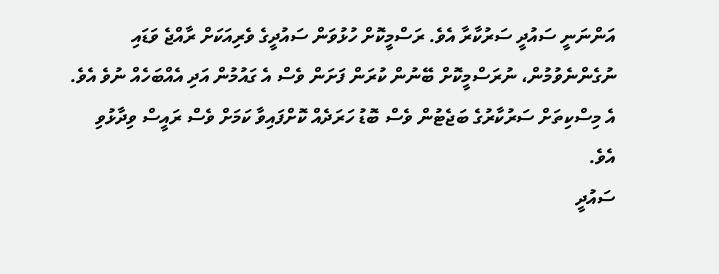އަންނަނީ ސައުދީ ސަރުކާރާ އެވެ. ރަސްމީކޮށް ހުޅުވަން ސައުދީގެ ވެރިއަކަށް ރާއްޖެ ވަޑައި ނުގެންނެވުމުން، ނުރަސްމީކޮށް ބޭނުން ކުރަން ފަށަން ވެސް އެ ގައުމުން އަދި އެއްބަހެއް ނުވެ އެވެ.
އެ މިސްކިތަށް ސަރުކާރުގެ ބަޖެޓުން ވެސް ބޮޑު ހަރަދެއް ކޮށްފައިވާ ކަމަށް ވެސް ރައީސް ވިދާޅުވި އެވެ.
ސައުދީ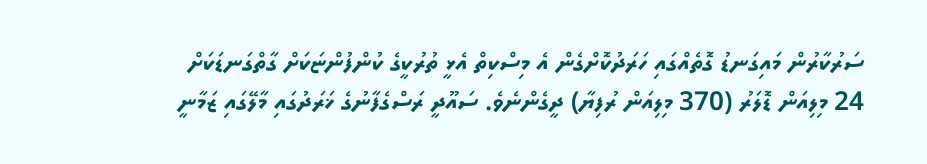ސަރުކާރުން މައިގަނޑު ގޮތެއްގައި ހަރަދުކޮށްގެން އެ މިސްކިތް އެޅީ ތުރުކީގެ ކުންފުންޏަކަށް ގާތްގަނޑަކަށް 24 މިލިއަން ޑޮލަރު (370 މިލިއަން ރުފިޔާ) ދީގެންނެވެ. ސައޫދީ ރަސްގެފާނުގެ ޚަރަދުގައި މާލޭގައި ޒަމާނީ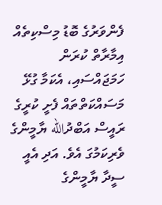ފެންވަރުގެ ބޮޑު މިސްކިތެއް އިމާރާތް ކުރަން ހަމަޖައްސައި، އެކަމާ ގުޅޭ މަސައްކަތްތައް ފެށީ ކުރީގެ ރައީސް އަބްދުالله ޔާމީންގެ ވެރިކަމުގަ އެވެ. އަދި އެއީ ސީދާ ޔާމީންގެ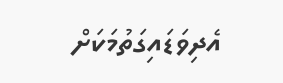އެދިވަޑައިގަތުމަކަށް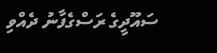ސައޫދީގެ ރަސްގެފާނު ދެއްވި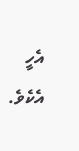އެހީ އެކެވެ.